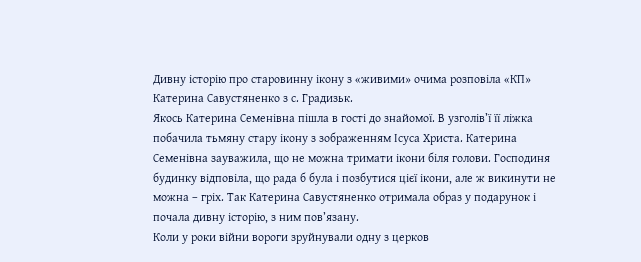Дивну історію про старовинну ікону з «живими» очима розповіла «КП» Катерина Савустяненко з с. Градизьк.
Якось Катерина Семенівна пішла в гості до знайомої. В узголів’ї її ліжка побачила тьмяну стару ікону з зображенням Iсуса Христа. Катерина Семенівна зауважила, що не можна тримати ікони біля голови. Господиня будинку відповіла, що рада б була і позбутися цієї ікони, але ж викинути не можна – гріх. Так Катерина Савустяненко отримала образ у подарунок і почала дивну історію, з ним пов’язану.
Коли у роки війни вороги зруйнували одну з церков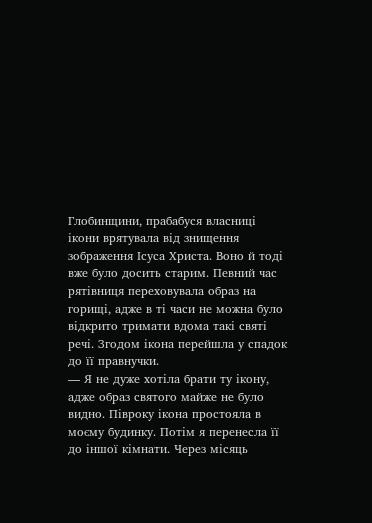Глобинщини, прабабуся власниці ікони врятувала від знищення зображення Iсуса Христа. Воно й тоді вже було досить старим. Певний час рятівниця переховувала образ на горищі, адже в ті часи не можна було відкрито тримати вдома такі святі речі. Згодом ікона перейшла у спадок до її правнучки.
— Я не дуже хотіла брати ту ікону, адже образ святого майже не було видно. Півроку ікона простояла в моєму будинку. Потім я перенесла її до іншої кімнати. Через місяць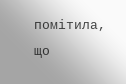помітила, що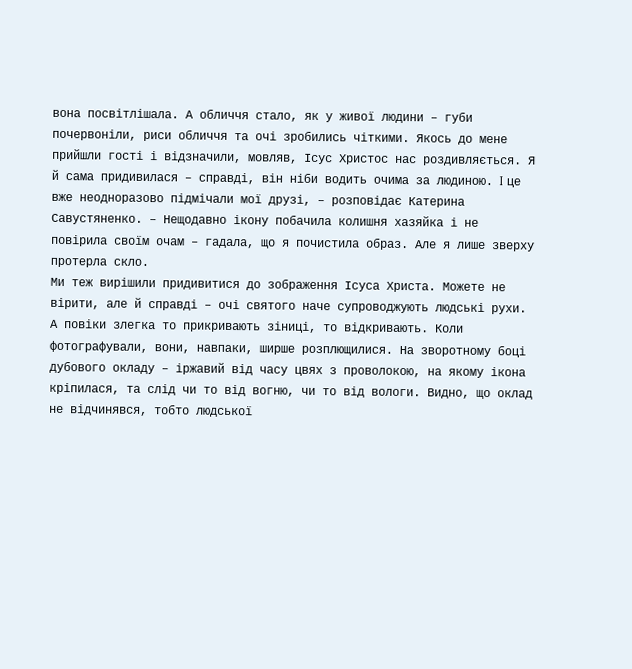вона посвітлішала. А обличчя стало, як у живої людини – губи почервоніли, риси обличчя та очі зробились чіткими. Якось до мене прийшли гості і відзначили, мовляв, Iсус Христос нас роздивляється. Я й сама придивилася – справді, він ніби водить очима за людиною. I це вже неодноразово підмічали мої друзі, – розповідає Катерина Савустяненко. – Нещодавно ікону побачила колишня хазяйка і не повірила своїм очам – гадала, що я почистила образ. Але я лише зверху протерла скло.
Ми теж вирішили придивитися до зображення Iсуса Христа. Можете не вірити, але й справді – очі святого наче супроводжують людські рухи. А повіки злегка то прикривають зіниці, то відкривають. Коли фотографували, вони, навпаки, ширше розплющилися. На зворотному боці дубового окладу – іржавий від часу цвях з проволокою, на якому ікона кріпилася, та слід чи то від вогню, чи то від вологи. Видно, що оклад не відчинявся, тобто людської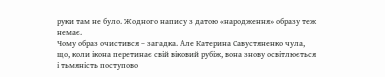руки там не було. Жодного напису з датою «народження» образу теж немає.
Чому образ очистився – загадка. Але Катерина Савустяненко чула, що, коли ікона перетинає свій віковий рубіж, вона знову освітлюється і тьмяність поступово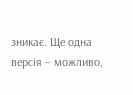зникає. Ще одна версія – можливо,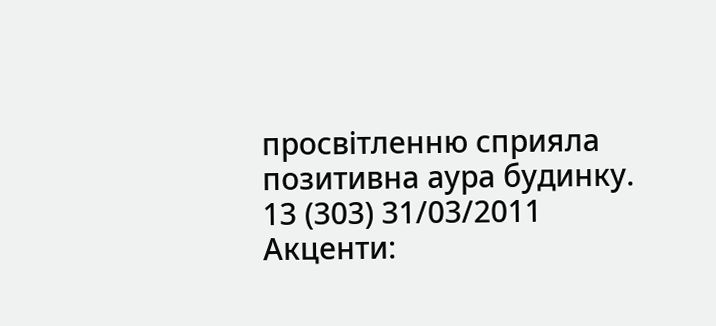просвітленню сприяла позитивна аура будинку. 13 (303) 31/03/2011
Акценти: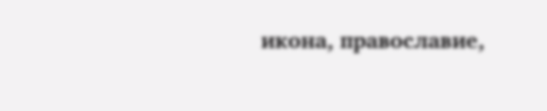икона, православие,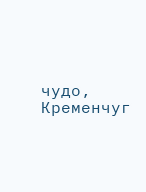чудо, Кременчуг